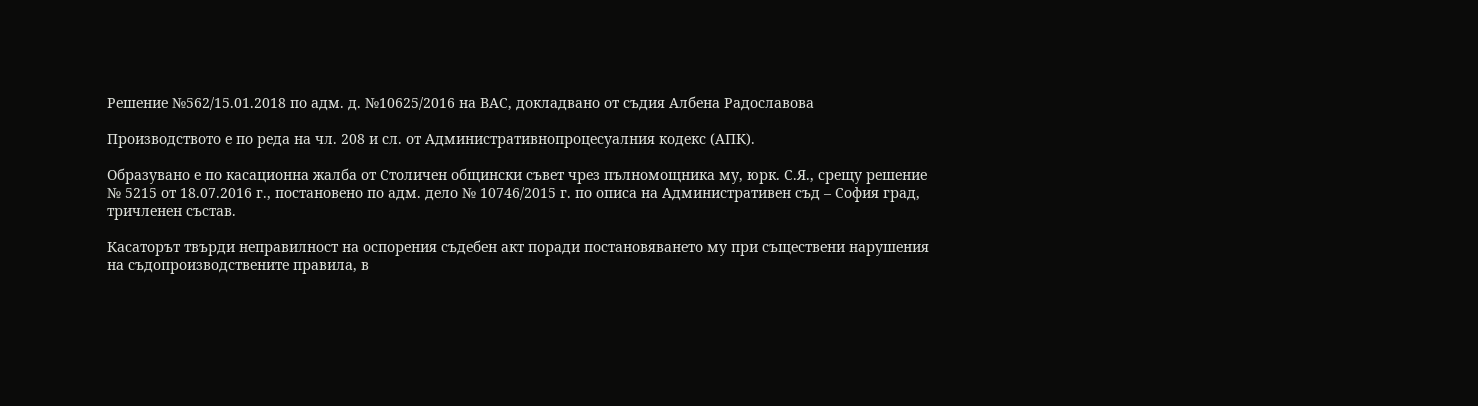Решение №562/15.01.2018 по адм. д. №10625/2016 на ВАС, докладвано от съдия Албена Радославова

Производството е по реда на чл. 208 и сл. от Административнопроцесуалния кодекс (АПК).

Образувано е по касационна жалба от Столичен общински съвет чрез пълномощника му, юрк. С.Я., срещу решение № 5215 от 18.07.2016 г., постановено по адм. дело № 10746/2015 г. по описа на Административен съд – София град, тричленен състав.

Касаторът твърди неправилност на оспорения съдебен акт поради постановяването му при съществени нарушения на съдопроизводствените правила, в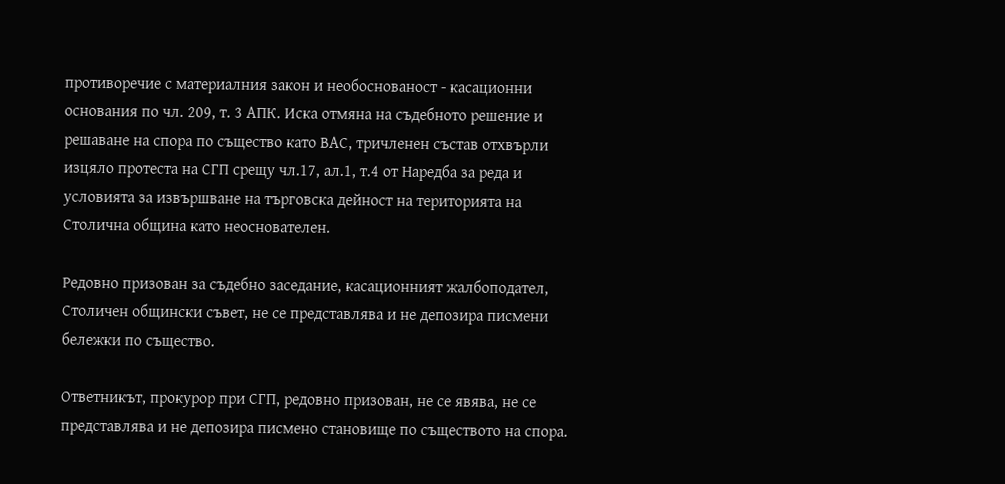противоречие с материалния закон и необоснованост - касационни основания по чл. 209, т. 3 АПК. Иска отмяна на съдебното решение и решаване на спора по същество като ВАС, тричленен състав отхвърли изцяло протеста на СГП срещу чл.17, ал.1, т.4 от Наредба за реда и условията за извършване на търговска дейност на територията на Столична община като неоснователен.

Редовно призован за съдебно заседание, касационният жалбоподател, Столичен общински съвет, не се представлява и не депозира писмени бележки по същество.

Ответникът, прокурор при СГП, редовно призован, не се явява, не се представлява и не депозира писмено становище по съществото на спора.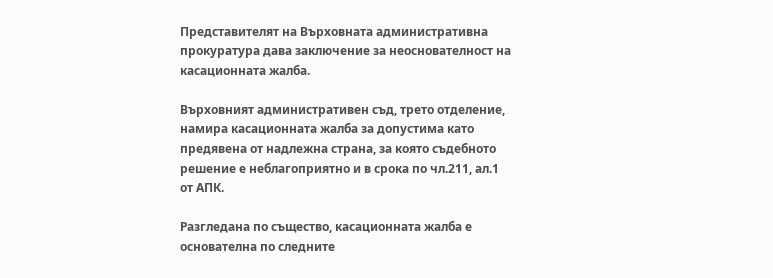Представителят на Върховната административна прокуратура дава заключение за неоснователност на касационната жалба.

Върховният административен съд, трето отделение, намира касационната жалба за допустима като предявена от надлежна страна, за която съдебното решение е неблагоприятно и в срока по чл.211, ал.1 от АПК.

Разгледана по същество, касационната жалба е основателна по следните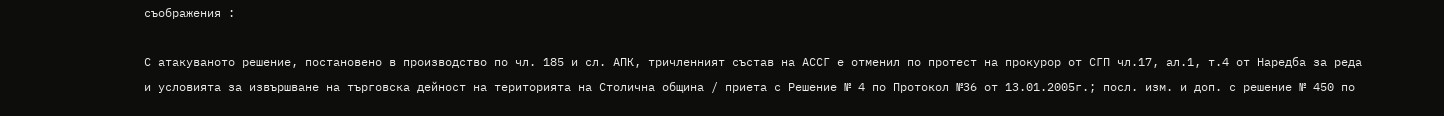съображения :

С атакуваното решение, постановено в производство по чл. 185 и сл. АПК, тричленният състав на АССГ е отменил по протест на прокурор от СГП чл.17, ал.1, т.4 от Наредба за реда и условията за извършване на търговска дейност на територията на Столична община / приета с Решение № 4 по Протокол №36 от 13.01.2005г.; посл. изм. и доп. с решение № 450 по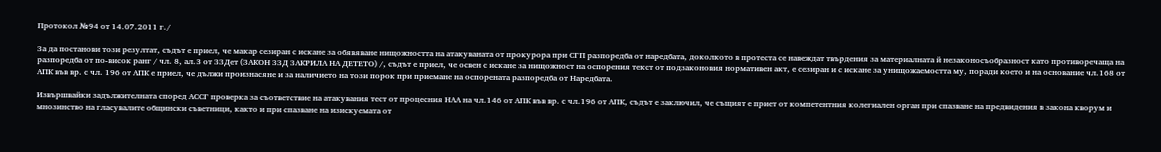Протокол №94 от 14.07.2011 г./

За да постанови този резултат, съдът е приел, че макар сезиран с искане за обявяване нищожността на атакуваната от прокурора при СГП разпоредба от наредбата, доколкото в протеста се навеждат твърдения за материалната й незаконосъобразност като противоречаща на разпоредба от по-висок ранг / чл. 8, ал.3 от ЗЗДет (ЗАКОН ЗЗД ЗАКРИЛА НА ДЕТЕТО) /, съдът е приел, че освен с искане за нищожност на оспорения текст от подзаконовия нормативен акт, е сезиран и с искане за унищожаемостта му, поради което и на основание чл.168 от АПК във вр. с чл. 196 от АПК е приел, че дължи произнасяне и за наличието на този порок при приемане на оспорената разпоредба от Наредбата.

Извършвайки задължителната според АССГ проверка за съответствие на атакувания тест от процесния НАА на чл.146 от АПК във вр. с чл.196 от АПК, съдът е заключил, че същият е приет от компетентния колегиален орган при спазване на предвидения в закона кворум и мнозинство на гласувалите общински съветници, както и при спазване на изискуемата от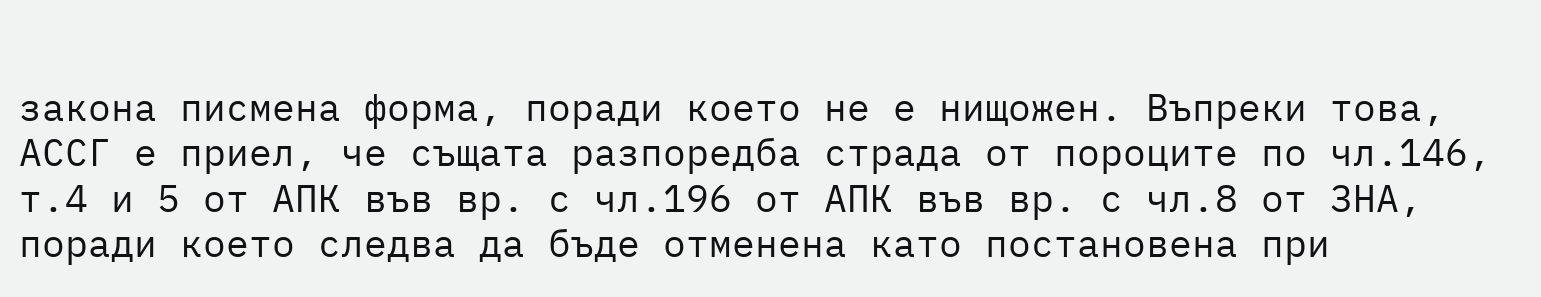закона писмена форма, поради което не е нищожен. Въпреки това, АССГ е приел, че същата разпоредба страда от пороците по чл.146, т.4 и 5 от АПК във вр. с чл.196 от АПК във вр. с чл.8 от ЗНА, поради което следва да бъде отменена като постановена при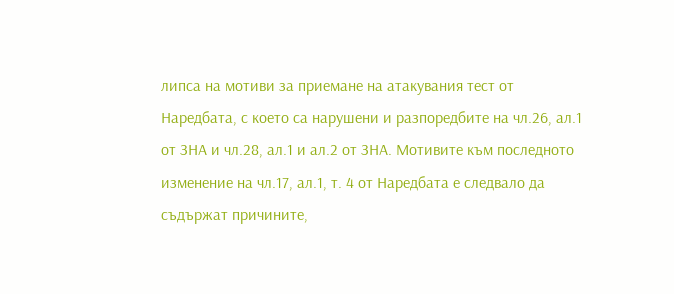липса на мотиви за приемане на атакувания тест от Наредбата, с което са нарушени и разпоредбите на чл.26, ал.1 от ЗНА и чл.28, ал.1 и ал.2 от ЗНА. Мотивите към последното изменение на чл.17, ал.1, т. 4 от Наредбата е следвало да съдържат причините,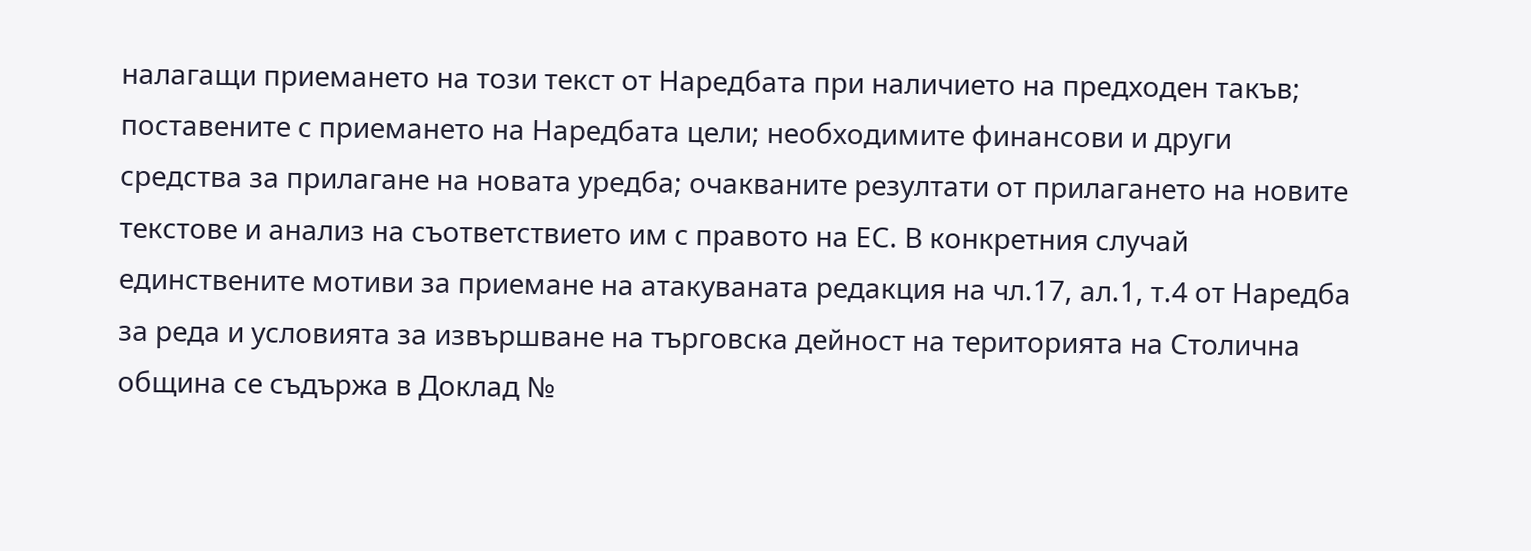налагащи приемането на този текст от Наредбата при наличието на предходен такъв; поставените с приемането на Наредбата цели; необходимите финансови и други средства за прилагане на новата уредба; очакваните резултати от прилагането на новите текстове и анализ на съответствието им с правото на ЕС. В конкретния случай единствените мотиви за приемане на атакуваната редакция на чл.17, ал.1, т.4 от Наредба за реда и условията за извършване на търговска дейност на територията на Столична община се съдържа в Доклад №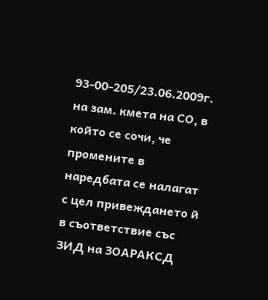93-00-205/23.06.2009г. на зам. кмета на СО, в който се сочи, че промените в наредбата се налагат с цел привеждането й в съответствие със ЗИД на ЗОАРАКСД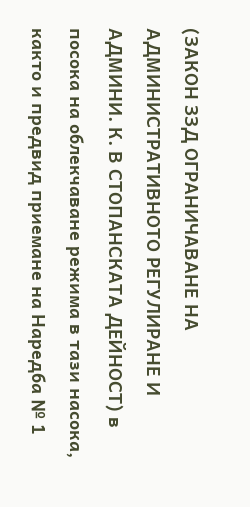(ЗАКОН ЗЗД ОГРАНИЧАВАНЕ НА АДМИНИСТРАТИВНОТО РЕГУЛИРАНЕ И АДМИНИ. К. В СТОПАНСКАТА ДЕЙНОСТ) в посока на облекчаване режима в тази насока, както и предвид приемане на Наредба № 1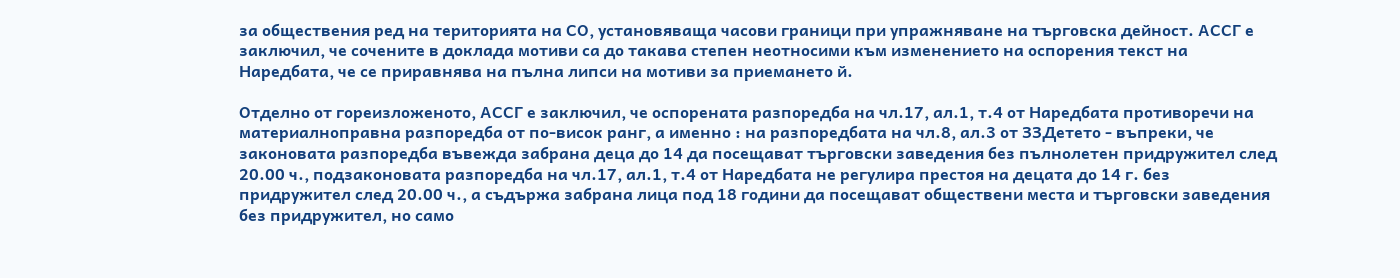за обществения ред на територията на СО, установяваща часови граници при упражняване на търговска дейност. АССГ е заключил, че сочените в доклада мотиви са до такава степен неотносими към изменението на оспорения текст на Наредбата, че се приравнява на пълна липси на мотиви за приемането й.

Отделно от гореизложеното, АССГ е заключил, че оспорената разпоредба на чл.17, ал.1, т.4 от Наредбата противоречи на материалноправна разпоредба от по-висок ранг, а именно : на разпоредбата на чл.8, ал.3 от ЗЗДетето - въпреки, че законовата разпоредба въвежда забрана деца до 14 да посещават търговски заведения без пълнолетен придружител след 20.00 ч., подзаконовата разпоредба на чл.17, ал.1, т.4 от Наредбата не регулира престоя на децата до 14 г. без придружител след 20.00 ч., а съдържа забрана лица под 18 години да посещават обществени места и търговски заведения без придружител, но само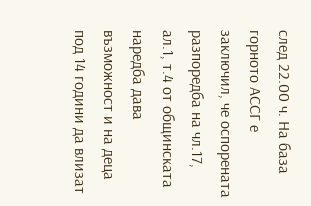след 22.00 ч. На база горното АССГ е заключил, че оспорената разпоредба на чл.17, ал.1, т.4 от общинската наредба дава възможност и на деца под 14 години да влизат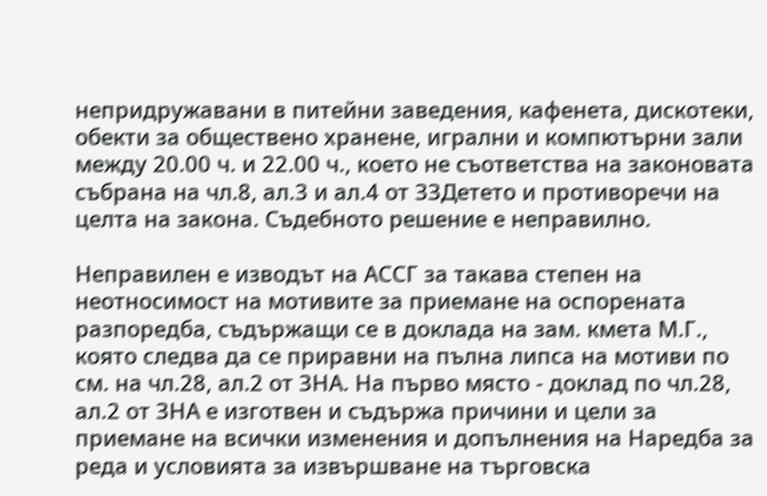непридружавани в питейни заведения, кафенета, дискотеки, обекти за обществено хранене, игрални и компютърни зали между 20.00 ч. и 22.00 ч., което не съответства на законовата събрана на чл.8, ал.3 и ал.4 от ЗЗДетето и противоречи на целта на закона. Съдебното решение е неправилно.

Неправилен е изводът на АССГ за такава степен на неотносимост на мотивите за приемане на оспорената разпоредба, съдържащи се в доклада на зам. кмета М.Г., която следва да се приравни на пълна липса на мотиви по см. на чл.28, ал.2 от ЗНА. На първо място - доклад по чл.28, ал.2 от ЗНА е изготвен и съдържа причини и цели за приемане на всички изменения и допълнения на Наредба за реда и условията за извършване на търговска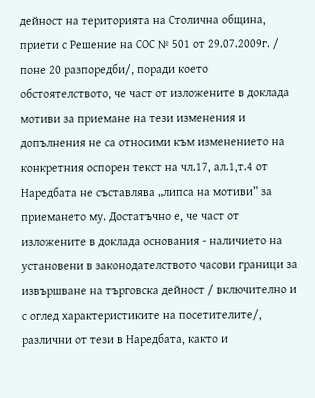дейност на територията на Столична община, приети с Решение на СОС № 501 от 29.07.2009г. / поне 20 разпоредби/, поради което обстоятелството, че част от изложените в доклада мотиви за приемане на тези изменения и допълнения не са относими към изменението на конкретния оспорен текст на чл.17, ал.1,т.4 от Наредбата не съставлява „липса на мотиви” за приемането му. Достатъчно е, че част от изложените в доклада основания - наличието на установени в законодателството часови граници за извършване на търговска дейност / включително и с оглед характеристиките на посетителите/, различни от тези в Наредбата, както и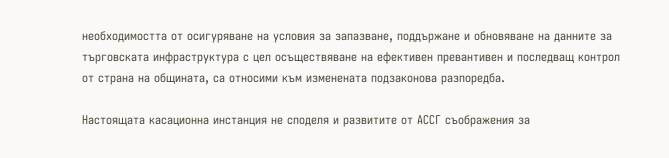необходимостта от осигуряване на условия за запазване, поддържане и обновяване на данните за търговската инфраструктура с цел осъществяване на ефективен превантивен и последващ контрол от страна на общината, са относими към изменената подзаконова разпоредба.

Настоящата касационна инстанция не споделя и развитите от АССГ съображения за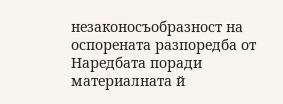незаконосъобразност на оспорената разпоредба от Наредбата поради материалната й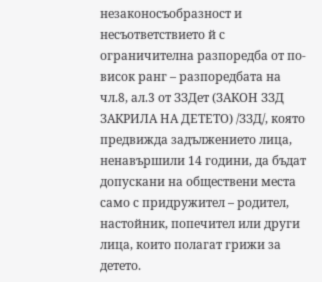незаконосъобразност и несъответствието й с ограничителна разпоредба от по-висок ранг – разпоредбата на чл.8, ал.3 от ЗЗДет (ЗАКОН ЗЗД ЗАКРИЛА НА ДЕТЕТО) /ЗЗД/, която предвижда задължението лица, ненавършили 14 години, да бъдат допускани на обществени места само с придружител – родител, настойник, попечител или други лица, които полагат грижи за детето.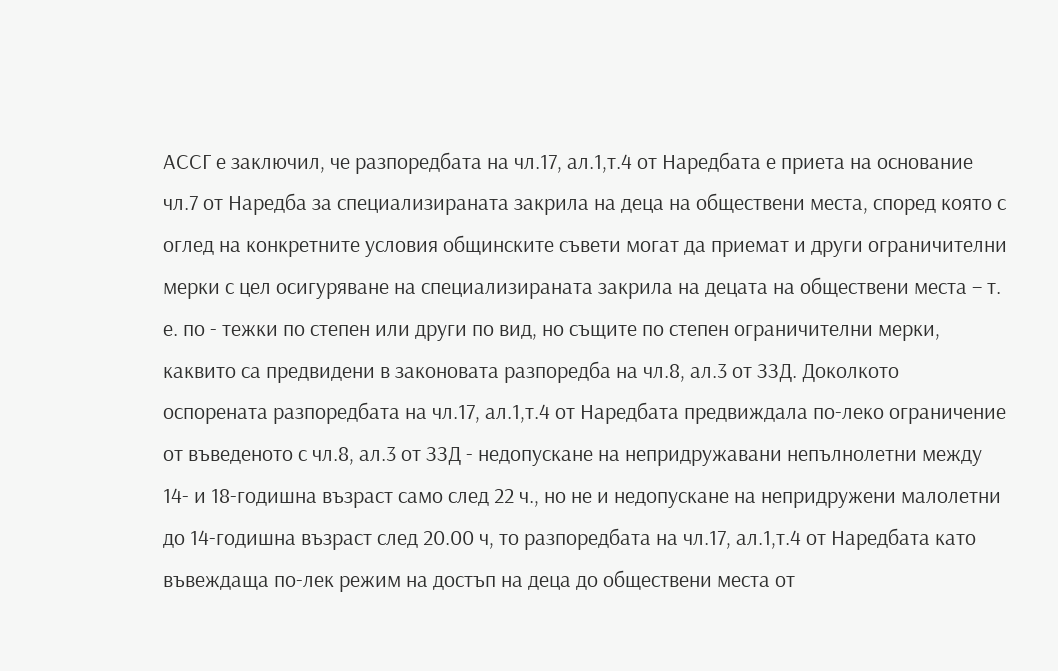АССГ е заключил, че разпоредбата на чл.17, ал.1,т.4 от Наредбата е приета на основание чл.7 от Наредба за специализираната закрила на деца на обществени места, според която с оглед на конкретните условия общинските съвети могат да приемат и други ограничителни мерки с цел осигуряване на специализираната закрила на децата на обществени места – т. е. по - тежки по степен или други по вид, но същите по степен ограничителни мерки, каквито са предвидени в законовата разпоредба на чл.8, ал.3 от ЗЗД. Доколкото оспорената разпоредбата на чл.17, ал.1,т.4 от Наредбата предвиждала по-леко ограничение от въведеното с чл.8, ал.3 от ЗЗД - недопускане на непридружавани непълнолетни между 14- и 18-годишна възраст само след 22 ч., но не и недопускане на непридружени малолетни до 14-годишна възраст след 20.00 ч, то разпоредбата на чл.17, ал.1,т.4 от Наредбата като въвеждаща по-лек режим на достъп на деца до обществени места от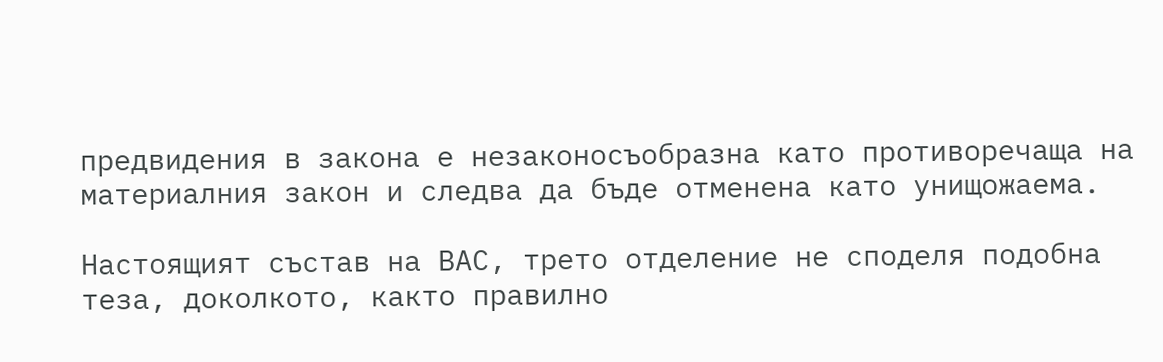предвидения в закона е незаконосъобразна като противоречаща на материалния закон и следва да бъде отменена като унищожаема.

Настоящият състав на ВАС, трето отделение не споделя подобна теза, доколкото, както правилно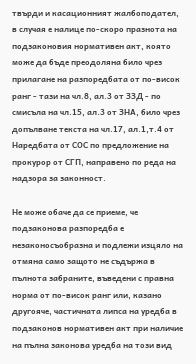твърди и касационният жалбоподател, в случая е налице по-скоро празнота на подзаконовия нормативен акт, която може да бъде преодоляна било чрез прилагане на разпоредбата от по-висок ранг - тази на чл.8, ал.3 от ЗЗД - по смисъла на чл.15, ал.3 от ЗНА, било чрез допълване текста на чл.17, ал.1,т.4 от Наредбата от СОС по предложение на прокурор от СГП, направено по реда на надзора за законност.

Не може обаче да се приеме, че подзаконова разпоредба е незаконосъобразна и подлежи изцяло на отмяна само защото не съдържа в пълнота забраните, въведени с правна норма от по-висок ранг или, казано другояче, частичната липса на уредба в подзаконов нормативен акт при наличие на пълна законова уредба на този вид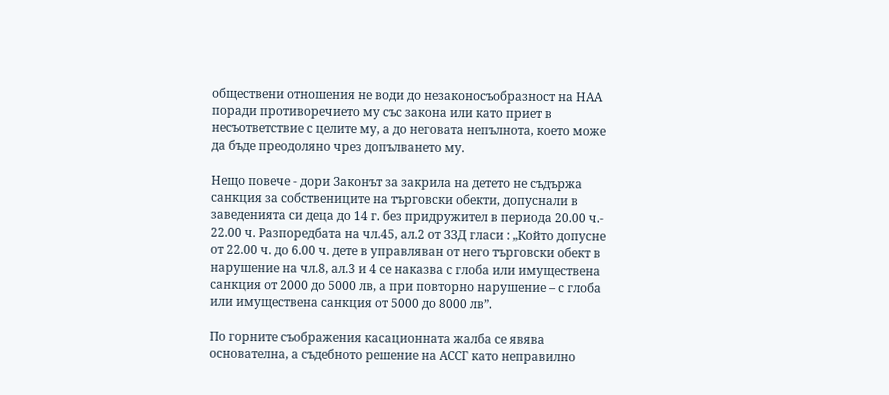обществени отношения не води до незаконосъобразност на НАА поради противоречието му със закона или като приет в несъответствие с целите му, а до неговата непълнота, което може да бъде преодоляно чрез допълването му.

Нещо повече - дори Законът за закрила на детето не съдържа санкция за собствениците на търговски обекти, допуснали в заведенията си деца до 14 г. без придружител в периода 20.00 ч.- 22.00 ч. Разпоредбата на чл.45, ал.2 от ЗЗД гласи : „Който допусне от 22.00 ч. до 6.00 ч. дете в управляван от него търговски обект в нарушение на чл.8, ал.3 и 4 се наказва с глоба или имуществена санкция от 2000 до 5000 лв, а при повторно нарушение – с глоба или имуществена санкция от 5000 до 8000 лв”.

По горните съображения касационната жалба се явява основателна, а съдебното решение на АССГ като неправилно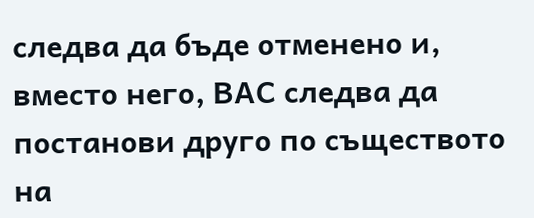следва да бъде отменено и, вместо него, ВАС следва да постанови друго по съществото на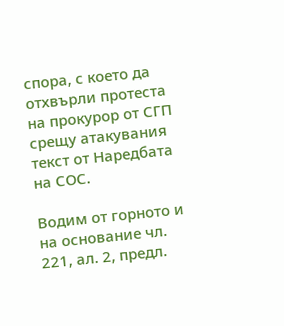спора, с което да отхвърли протеста на прокурор от СГП срещу атакувания текст от Наредбата на СОС.

Водим от горното и на основание чл. 221, ал. 2, предл.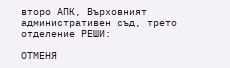второ АПК, Върховният административен съд, трето отделение РЕШИ:

ОТМЕНЯ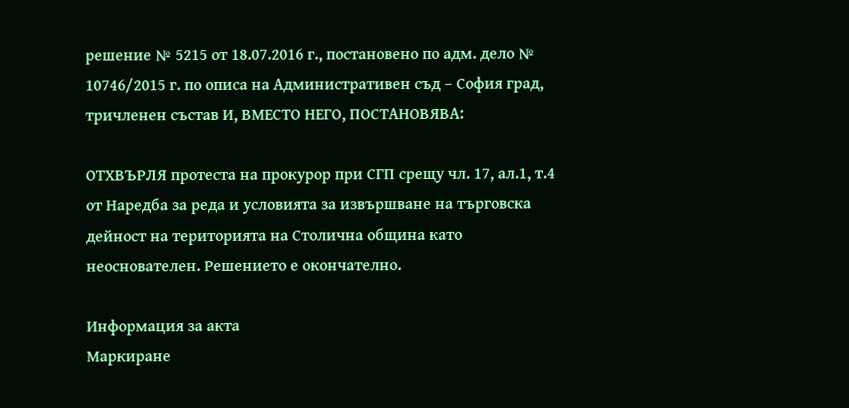решение № 5215 от 18.07.2016 г., постановено по адм. дело № 10746/2015 г. по описа на Административен съд – София град, тричленен състав И, ВМЕСТО НЕГО, ПОСТАНОВЯВА:

ОТХВЪРЛЯ протеста на прокурор при СГП срещу чл. 17, ал.1, т.4 от Наредба за реда и условията за извършване на търговска дейност на територията на Столична община като неоснователен. Решението е окончателно.

Информация за акта
Маркиране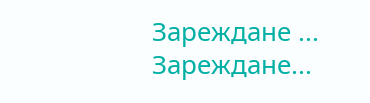Зареждане ...
Зареждане...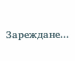Зареждане...